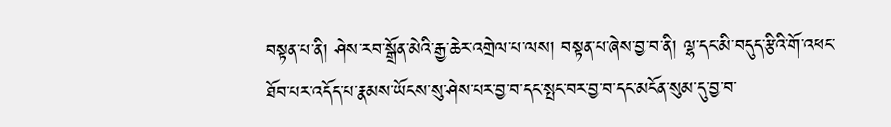བསྟན་པ་ནི། ཤེས་རབ་སྒྲོན་མེའི་རྒྱ་ཆེར་འགྲེལ་པ་ལས། བསྟན་པ་ཞེས་བྱ་བ་ནི། ལྷ་དང་མི་བདུད་རྩིའི་གོ་འཕང་ཐོབ་པར་འདོད་པ་རྣམས་ཡོངས་སུ་ཤེས་པར་བྱ་བ་དང་སྤང་བར་བྱ་བ་དང་མངོན་སུམ་དུ་བྱ་བ་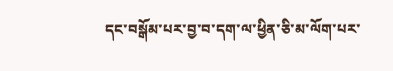དང་བསྒོམ་པར་བྱ་བ་དག་ལ་ཕྱིན་ཅི་མ་ལོག་པར་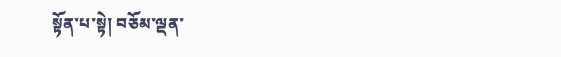སྟོན་པ་སྟེ། བཅོམ་ལྡན་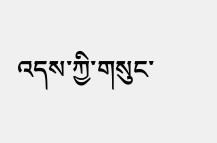འདས་ཀྱི་གསུང་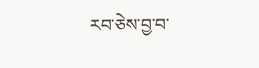རབ་ཅེས་བྱ་བ་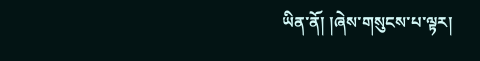ཡིན་ནོ། །ཞེས་གསུངས་པ་ལྟར།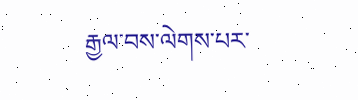རྒྱལ་བས་ལེགས་པར་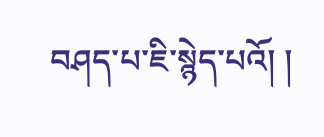བཤད་པ་ཇི་སྙེད་པའོ། །